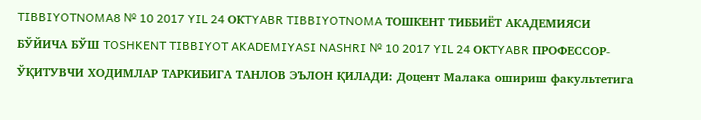TIBBIYOTNOMA8 № 10 2017 YIL 24 ОКTYABR TIBBIYOTNOMA ТОШКЕНТ ТИББИЁТ АКАДЕМИЯСИ БЎЙИЧА БЎШ TOSHKENT TIBBIYOT AKADEMIYASI NASHRI № 10 2017 YIL 24 ОКTYABR ПРОФЕССОР-ЎҚИТУВЧИ ХОДИМЛАР ТАРКИБИГА ТАНЛОВ ЭЪЛОН ҚИЛАДИ: Доцент Малака ошириш факультетига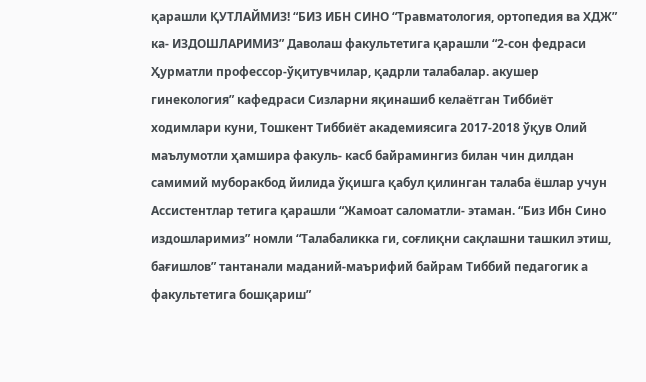қарашли ҚУТЛАЙМИЗ! “БИЗ ИБН СИНО “Травматология, ортопедия ва ХДЖ” ка- ИЗДОШЛАРИМИЗ” Даволаш факультетига қарашли “2-сон федраси Ҳурматли профессор-ўқитувчилар, қадрли талабалар. акушер гинекология” кафедраси Сизларни яқинашиб келаётган Тиббиёт ходимлари куни, Тошкент Тиббиёт академиясига 2017-2018 ўқув Олий маълумотли ҳамшира факуль- касб байрамингиз билан чин дилдан самимий муборакбод йилида ўқишга қабул қилинган талаба ёшлар учун Ассистентлар тетига қарашли “Жамоат саломатли- этаман. “Биз Ибн Сино издошларимиз” номли “Талабаликка ги, соғлиқни сақлашни ташкил этиш, бағишлов” тантанали маданий-маърифий байрам Тиббий педагогик а факультетига бошқариш”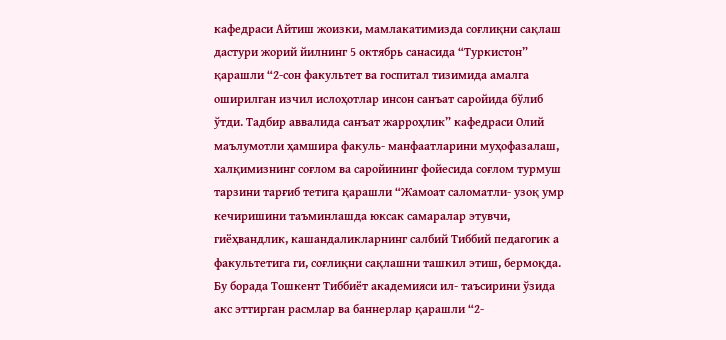кафедраси Айтиш жоизки, мамлакатимизда соғлиқни сақлаш дастури жорий йилнинг 5 октябрь санасида “Туркистон” қарашли “2-сон факультет ва госпитал тизимида амалга оширилган изчил ислоҳотлар инсон санъат саройида бўлиб ўтди. Тадбир аввалида санъат жарроҳлик” кафедраси Олий маълумотли ҳамшира факуль- манфаатларини муҳофазалаш, халқимизнинг соғлом ва саройининг фойесида соғлом турмуш тарзини тарғиб тетига қарашли “Жамоат саломатли- узоқ умр кечиришини таъминлашда юксак самаралар этувчи, гиёҳвандлик, кашандаликларнинг салбий Тиббий педагогик а факультетига ги, соғлиқни сақлашни ташкил этиш, бермоқда. Бу борада Тошкент Тиббиёт академияси ил- таъсирини ўзида акс эттирган расмлар ва баннерлар қарашли “2-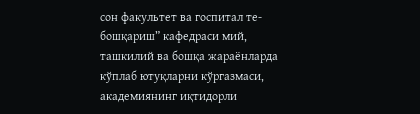сон факультет ва госпитал те- бошқариш” кафедраси мий, ташкилий ва бошқа жараёнларда кўплаб ютуқларни кўргазмаси, академиянинг иқтидорли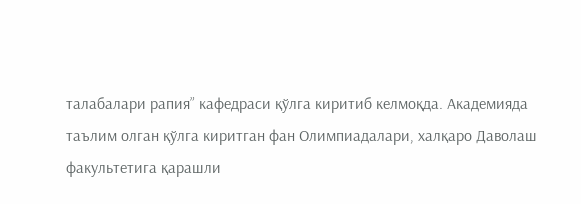талабалари рапия” кафедраси қўлга киритиб келмоқда. Академияда таълим олган қўлга киритган фан Олимпиадалари, халқаро Даволаш факультетига қарашли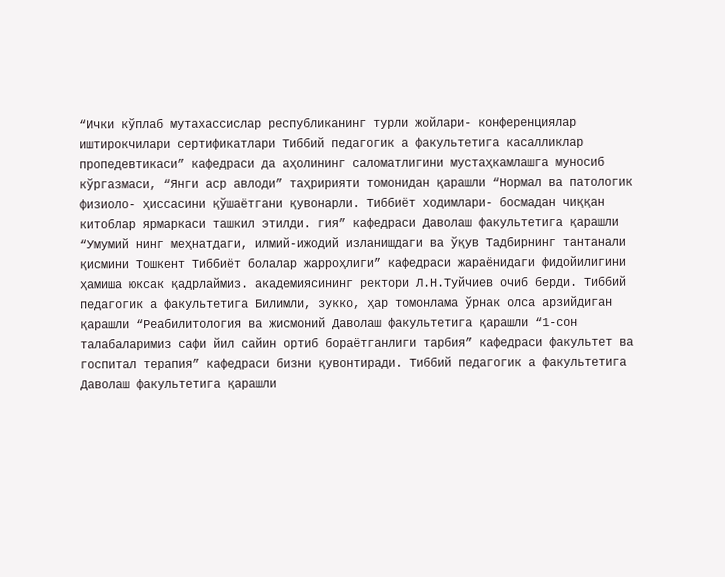“Ички кўплаб мутахассислар республиканинг турли жойлари- конференциялар иштирокчилари сертификатлари Тиббий педагогик а факультетига касалликлар пропедевтикаси” кафедраси да аҳолининг саломатлигини мустаҳкамлашга муносиб кўргазмаси, “Янги аср авлоди” таҳририяти томонидан қарашли “Нормал ва патологик физиоло- ҳиссасини қўшаётгани қувонарли. Тиббиёт ходимлари- босмадан чиққан китоблар ярмаркаси ташкил этилди. гия” кафедраси Даволаш факультетига қарашли “Умумий нинг меҳнатдаги, илмий-ижодий изланишдаги ва ўқув Тадбирнинг тантанали қисмини Тошкент Тиббиёт болалар жарроҳлиги” кафедраси жараёнидаги фидойилигини ҳамиша юксак қадрлаймиз. академиясининг ректори Л.Н.Туйчиев очиб берди. Тиббий педагогик а факультетига Билимли, зукко, ҳар томонлама ўрнак олса арзийдиган қарашли “Реабилитология ва жисмоний Даволаш факультетига қарашли “1-сон талабаларимиз сафи йил сайин ортиб бораётганлиги тарбия” кафедраси факультет ва госпитал терапия” кафедраси бизни қувонтиради. Тиббий педагогик а факультетига Даволаш факультетига қарашли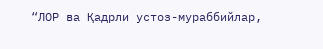“ЛОР ва Қадрли устоз-мураббийлар,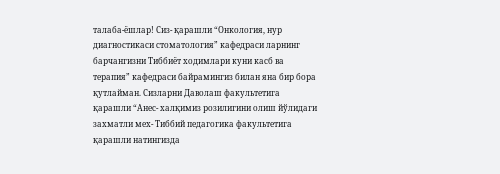талаба-ёшлар! Сиз- қарашли “Онкология, нур диагностикаси стоматология” кафедраси ларнинг барчангизни Тиббиёт ходимлари куни касб ва терапия” кафедраси байрамингиз билан яна бир бора қутлайман. Сизларни Даволаш факультетига қарашли “Анес- халқимиз розилигини олиш йўлидаги захматли мех- Тиббий педагогика факультетига қарашли натингизда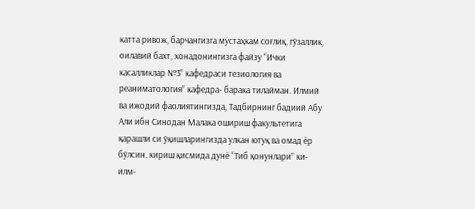катта ривож, барчангизга мустаҳкам соғлиқ, гўзаллик, оилавий бахт, хонадонингизга файзу “Ички касалликлар №3” кафедраси тезиология ва реаниматология” кафедра- барака тилайман. Илмий ва ижодий фаолиятингизда, Тадбирнинг бадиий Абу Али ибн Синодан Малака ошириш факультетига қарашли си ўқишларингизда улкан ютуқ ва омад ёр бўлсин. кириш қисмида дунё “Тиб қонунлари” ки- илм-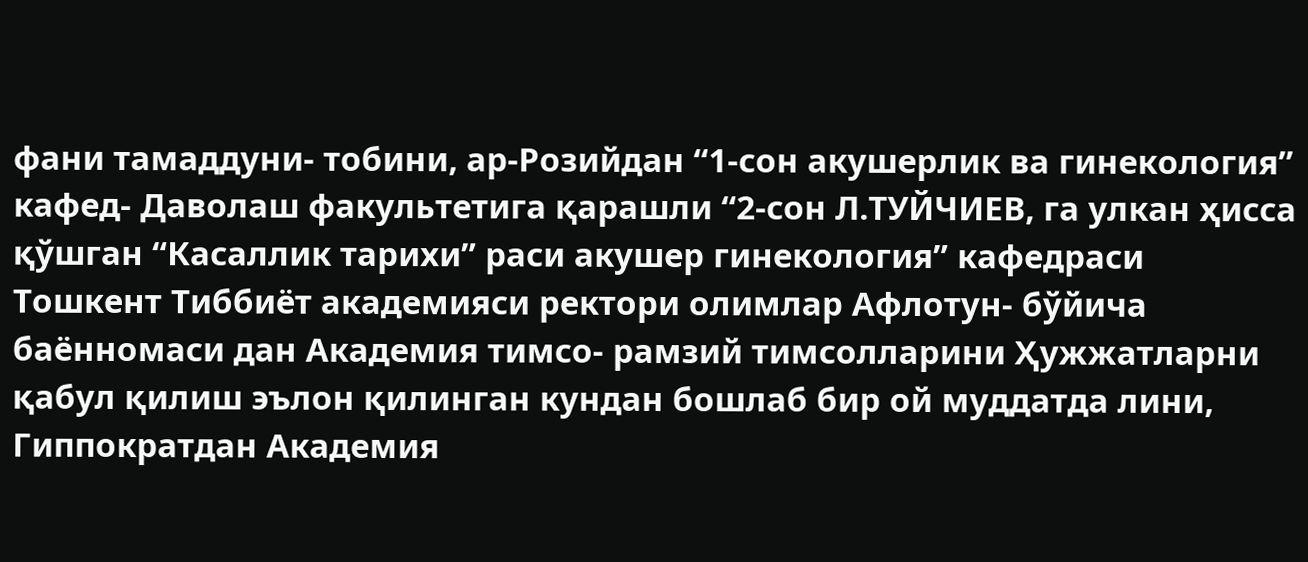фани тамаддуни- тобини, ар-Розийдан “1-сон акушерлик ва гинекология” кафед- Даволаш факультетига қарашли “2-сон Л.ТУЙЧИЕВ, га улкан ҳисса қўшган “Касаллик тарихи” раси акушер гинекология” кафедраси Тошкент Тиббиёт академияси ректори олимлар Афлотун- бўйича баённомаси дан Академия тимсо- рамзий тимсолларини Ҳужжатларни қабул қилиш эълон қилинган кундан бошлаб бир ой муддатда лини, Гиппократдан Академия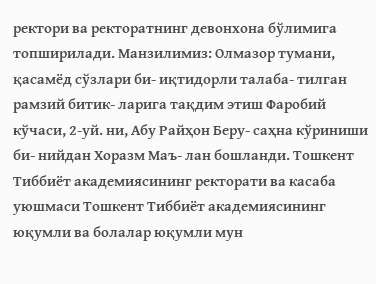ректори ва ректоратнинг девонхона бўлимига топширилади. Манзилимиз: Олмазор тумани, қасамёд сўзлари би- иқтидорли талаба- тилган рамзий битик- ларига тақдим этиш Фаробий кўчаси, 2-уй. ни, Абу Райҳон Беру- саҳна кўриниши би- нийдан Хоразм Маъ- лан бошланди. Тошкент Тиббиёт академиясининг ректорати ва касаба уюшмаси Тошкент Тиббиёт академиясининг юқумли ва болалар юқумли мун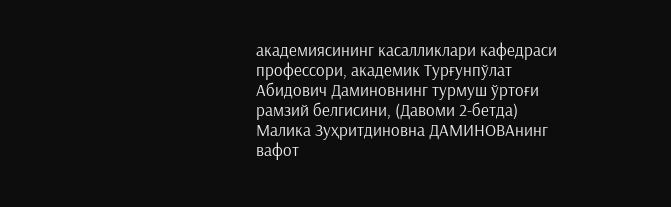академиясининг касалликлари кафедраси профессори, академик Турғунпўлат Абидович Даминовнинг турмуш ўртоғи рамзий белгисини, (Давоми 2-бетда) Малика Зуҳритдиновна ДАМИНОВАнинг вафот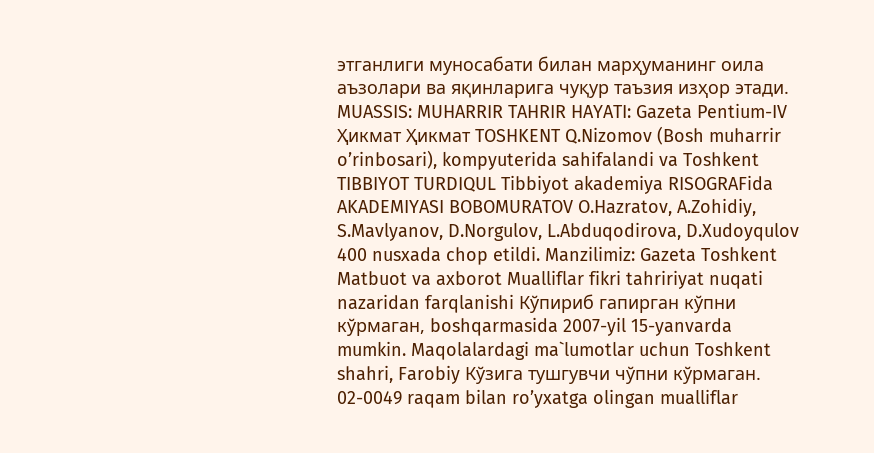этганлиги муносабати билан марҳуманинг оила аъзолари ва яқинларига чуқур таъзия изҳор этади. MUASSIS: MUHARRIR TAHRIR HAYATI: Gazeta Pentium-IV Ҳикмат Ҳикмат TOSHKENT Q.Nizomov (Bosh muharrir o’rinbosari), kompyuterida sahifalandi va Toshkent TIBBIYOT TURDIQUL Tibbiyot аkademiya RISOGRAFida AKADEMIYASI BOBOMURATOV O.Hazratov, A.Zohidiy, S.Mavlyanov, D.Norgulov, L.Abduqodirova, D.Xudoyqulov 400 nusxada chop etildi. Manzilimiz: Gazeta Toshkent Matbuot va axborot Mualliflar fikri tahririyat nuqati nazaridan farqlanishi Кўпириб гапирган кўпни кўрмаган, boshqarmasida 2007-yil 15-yanvarda mumkin. Maqolalardagi ma`lumotlar uchun Toshkent shahri, Farobiy Кўзига тушгувчи чўпни кўрмаган. 02-0049 raqam bilan ro’yxatga olingan mualliflar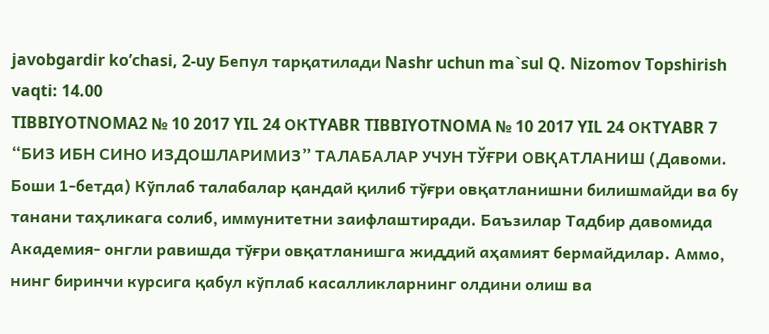javobgardir ko’chasi, 2-uy Бепул тарқатилади Nashr uchun ma`sul Q. Nizomov Topshirish vaqti: 14.00
TIBBIYOTNOMA2 № 10 2017 YIL 24 ОКTYABR TIBBIYOTNOMA № 10 2017 YIL 24 ОКTYABR 7 “БИЗ ИБН СИНО ИЗДОШЛАРИМИЗ” ТАЛАБАЛАР УЧУН ТЎҒРИ ОВҚАТЛАНИШ (Давоми. Боши 1-бетда) Кўплаб талабалар қандай қилиб тўғри овқатланишни билишмайди ва бу танани таҳликага солиб, иммунитетни заифлаштиради. Баъзилар Тадбир давомида Академия- онгли равишда тўғри овқатланишга жиддий аҳамият бермайдилар. Аммо, нинг биринчи курсига қабул кўплаб касалликларнинг олдини олиш ва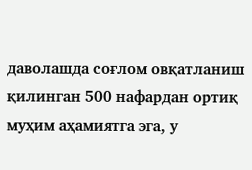даволашда соғлом овқатланиш қилинган 500 нафардан ортиқ муҳим аҳамиятга эга, у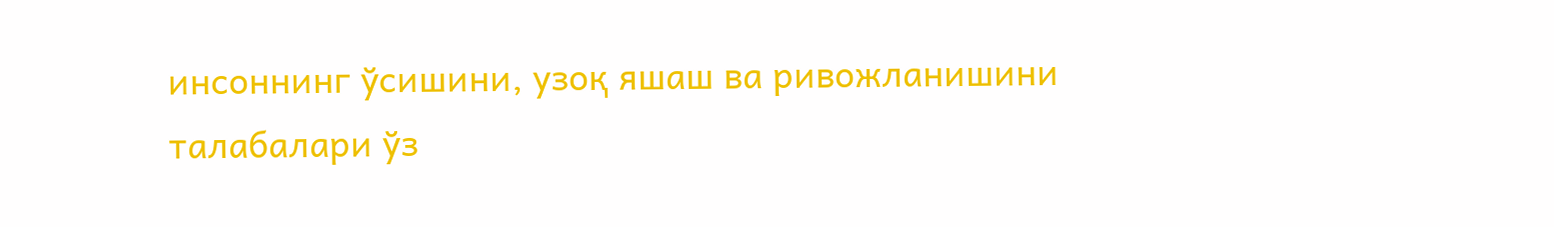инсоннинг ўсишини, узоқ яшаш ва ривожланишини талабалари ўз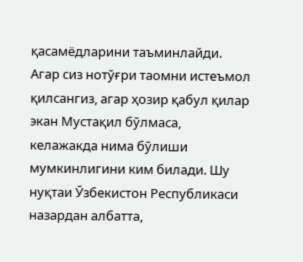қасамёдларини таъминлайди. Агар сиз нотўғри таомни истеъмол қилсангиз, агар ҳозир қабул қилар экан Мустақил бўлмаса, келажакда нима бўлиши мумкинлигини ким билади. Шу нуқтаи Ўзбекистон Республикаси назардан албатта,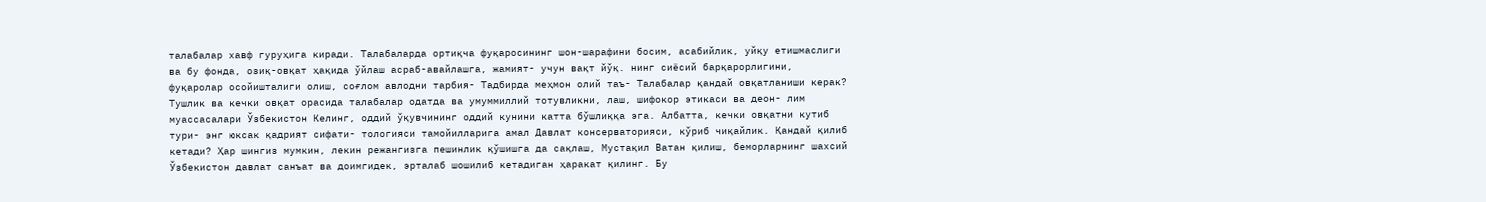талабалар хавф гуруҳига киради. Талабаларда ортиқча фуқаросининг шон-шарафини босим, асабийлик, уйқу етишмаслиги ва бу фонда, озиқ-овқат ҳақида ўйлаш асраб-авайлашга, жамият- учун вақт йўқ. нинг сиёсий барқарорлигини, фуқаролар осойишталиги олиш, соғлом авлодни тарбия- Тадбирда меҳмон олий таъ- Талабалар қандай овқатланиши керак? Тушлик ва кечки овқат орасида талабалар одатда ва умуммиллий тотувликни, лаш, шифокор этикаси ва деон- лим муассасалари Ўзбекистон Келинг, оддий ўқувчининг оддий кунини катта бўшлиққа эга. Албатта, кечки овқатни кутиб тури- энг юксак қадрият сифати- тологияси тамойилларига амал Давлат консерваторияси, кўриб чиқайлик. Қандай қилиб кетади? Ҳар шингиз мумкин, лекин режангизга пешинлик қўшишга да сақлаш, Мустақил Ватан қилиш, беморларнинг шахсий Ўзбекистон давлат санъат ва доимгидек, эрталаб шошилиб кетадиган ҳаракат қилинг. Бу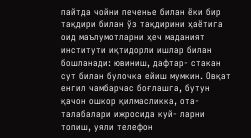пайтда чойни печенье билан ёки бир тақдири билан ўз тақдирини ҳаётига оид маълумотларни ҳеч маданият институти иқтидорли ишлар билан бошланади: ювиниш, дафтар- стакан сут билан булочка ейиш мумкин. Овқат енгил чамбарчас боғлашга, бутун қачон ошкор қилмасликка, ота- талабалари ижросида куй- ларни топиш, уяли телефон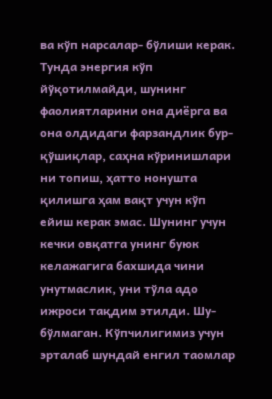ва кўп нарсалар- бўлиши керак. Тунда энергия кўп йўқотилмайди, шунинг фаолиятларини она диёрга ва она олдидаги фарзандлик бур- қўшиқлар, саҳна кўринишлари ни топиш, ҳатто нонушта қилишга ҳам вақт учун кўп ейиш керак эмас. Шунинг учун кечки овқатга унинг буюк келажагига бахшида чини унутмаслик, уни тўла адо ижроси тақдим этилди. Шу- бўлмаган. Кўпчилигимиз учун эрталаб шундай енгил таомлар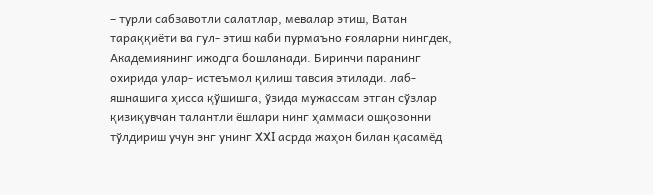– турли сабзавотли салатлар, мевалар этиш, Ватан тараққиёти ва гул- этиш каби пурмаъно ғояларни нингдек, Академиянинг ижодга бошланади. Биринчи паранинг охирида улар- истеъмол қилиш тавсия этилади. лаб-яшнашига ҳисса қўшишга, ўзида мужассам этган сўзлар қизиқувчан талантли ёшлари нинг ҳаммаси ошқозонни тўлдириш учун энг унинг XXI асрда жаҳон билан қасамёд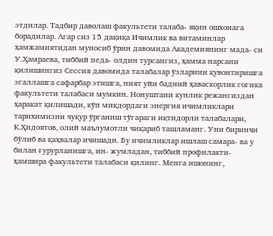этдилар. Тадбир даволаш факультети талаба- яқин ошхонага борадилар. Агар сиз 15 дақиқа Ичимлик ва витаминлар ҳамжамиятидан муносиб ўрин давомида Академиянинг мада- си У.Ҳамраева, тиббий педа- олдин турсангиз, ҳамма нарсани қилишингиз Сессия давомида талабалар ўзларини қувонтиришга эгаллашга сафарбар этишга, ният уйи бадиий ҳаваскорлик гогика факультети талабаси мумкин. Нонуштани кунлик режангиздан ҳаракат қилишади, кўп миқдордаги энергия ичимликлари тарихимизни чуқур ўрганиш тўгараги иқтидорли талабалари, К.Ҳидоятов, олий маълумотли чиқариб ташламанг. Уни биринчи бўлиб ва қаҳвалар ичишади. Бу ичимликлар ишлаш самара- ва у билан ғурурланишга, ин- жумладан, тиббий профилакти- ҳамшира факультети талабаси қилинг. Менга ишонинг,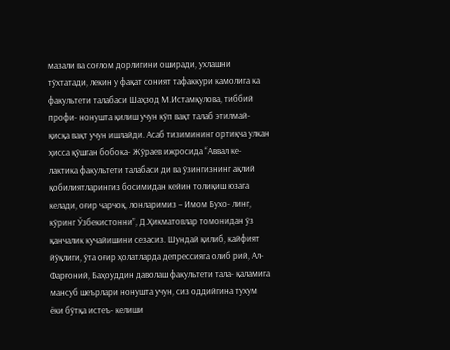мазали ва соғлом дорлигини оширади, ухлашни тўхтатади, лекин у фақат соният тафаккури камолига ка факультети талабаси Шаҳзод М.Истамқулова, тиббий профи- нонушта қилиш учун кўп вақт талаб этилмай- қисқа вақт учун ишлайди. Асаб тизимининг ортиқча улкан ҳисса қўшган бобока- Жўраев ижросида “Аввал ке- лактика факультети талабаси ди ва ўзингизнинг ақлий қобилиятларингиз босимидан кейин толиқиш юзага келади, оғир чарчоқ, лонларимиз – Имом Бухо- линг, кўринг Ўзбекистонни”, Д.Ҳикматовлар томонидан ўз қанчалик кучайишини сезасиз. Шундай қилиб, кайфият йўқлиги, ўта оғир ҳолатларда депрессияга олиб рий, Ал-Фарғоний, Баҳоуддин даволаш факультети тала- қаламига мансуб шеърлари нонушта учун, сиз оддийгина тухум ёки бўтқа истеъ- келиши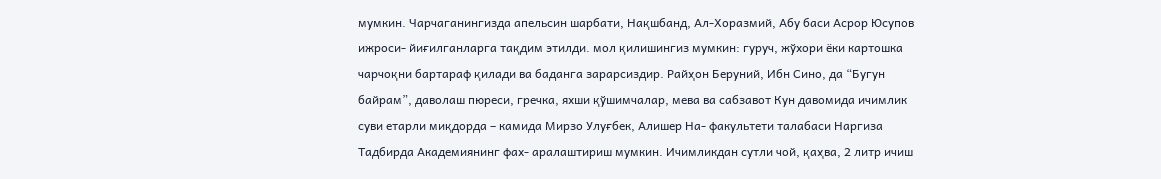мумкин. Чарчаганингизда апельсин шарбати, Нақшбанд, Ал-Хоразмий, Абу баси Асрор Юсупов ижроси- йиғилганларга тақдим этилди. мол қилишингиз мумкин: гуруч, жўхори ёки картошка чарчоқни бартараф қилади ва баданга зарарсиздир. Райҳон Беруний, Ибн Сино, да “Бугун байрам”, даволаш пюреси, гречка, яхши қўшимчалар, мева ва сабзавот Кун давомида ичимлик суви етарли миқдорда – камида Мирзо Улуғбек, Алишер На- факультети талабаси Наргиза Тадбирда Академиянинг фах- аралаштириш мумкин. Ичимликдан сутли чой, қаҳва, 2 литр ичиш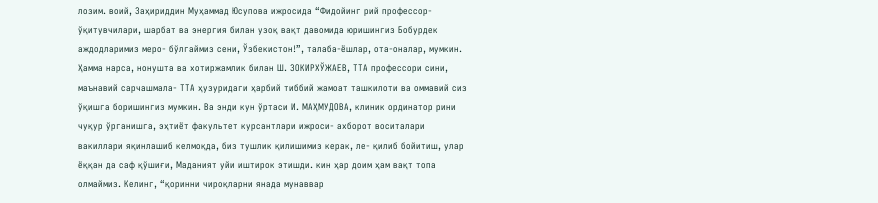лозим. воий, Заҳириддин Муҳаммад Юсупова ижросида “Фидойинг рий профессор-ўқитувчилари, шарбат ва энергия билан узоқ вақт давомида юришингиз Бобурдек аждодларимиз меро- бўлгаймиз сени, Ўзбекистон!”, талаба-ёшлар, ота-оналар, мумкин. Ҳамма нарса, нонушта ва хотиржамлик билан Ш. ЗОКИРХЎЖАЕВ, ТТА профессори сини, маънавий сарчашмала- ТТА ҳузуридаги ҳарбий тиббий жамоат ташкилоти ва оммавий сиз ўқишга боришингиз мумкин. Ва энди кун ўртаси И. МАҲМУДОВА, клиник ординатор рини чуқур ўрганишга, эҳтиёт факультет курсантлари ижроси- ахборот воситалари вакиллари яқинлашиб келмоқда, биз тушлик қилишимиз керак, ле- қилиб бойитиш, улар ёққан да саф қўшиғи, Маданият уйи иштирок этишди. кин ҳар доим ҳам вақт топа олмаймиз. Келинг, “қоринни чироқларни янада мунаввар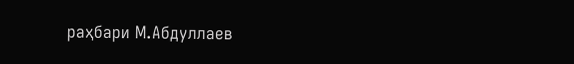раҳбари М.Абдуллаев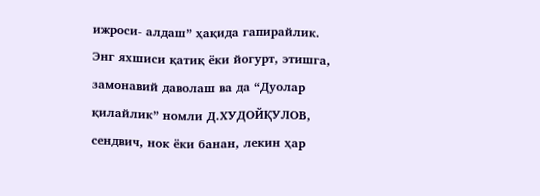ижроси- алдаш” ҳақида гапирайлик. Энг яхшиси қатиқ ёки йогурт, этишга, замонавий даволаш ва да “Дуолар қилайлик” номли Д.ХУДОЙҚУЛОВ, сендвич, нок ёки банан, лекин ҳар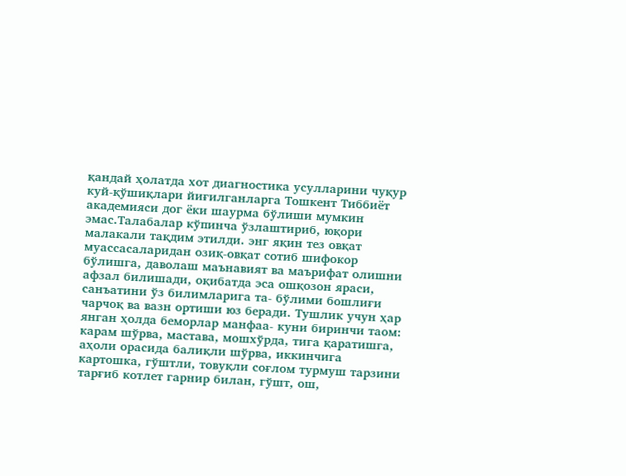қандай ҳолатда хот диагностика усулларини чуқур куй-қўшиқлари йиғилганларга Тошкент Тиббиёт академияси дог ёки шаурма бўлиши мумкин эмас.Талабалар кўпинча ўзлаштириб, юқори малакали тақдим этилди. энг яқин тез овқат муассасаларидан озиқ-овқат сотиб шифокор бўлишга, даволаш маънавият ва маърифат олишни афзал билишади, оқибатда эса ошқозон яраси, санъатини ўз билимларига та- бўлими бошлиғи чарчоқ ва вазн ортиши юз беради. Тушлик учун ҳар янган ҳолда беморлар манфаа- куни биринчи таом: карам шўрва, мастава, мошхўрда, тига қаратишга, аҳоли орасида балиқли шўрва, иккинчига картошка, гўштли, товуқли соғлом турмуш тарзини тарғиб котлет гарнир билан, гўшт, ош,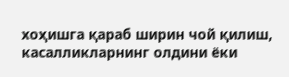хоҳишга қараб ширин чой қилиш, касалликларнинг олдини ёки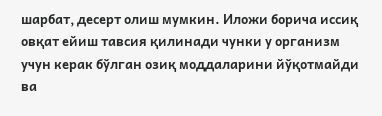шарбат, десерт олиш мумкин. Иложи борича иссиқ овқат ейиш тавсия қилинади чунки у организм учун керак бўлган озиқ моддаларини йўқотмайди ва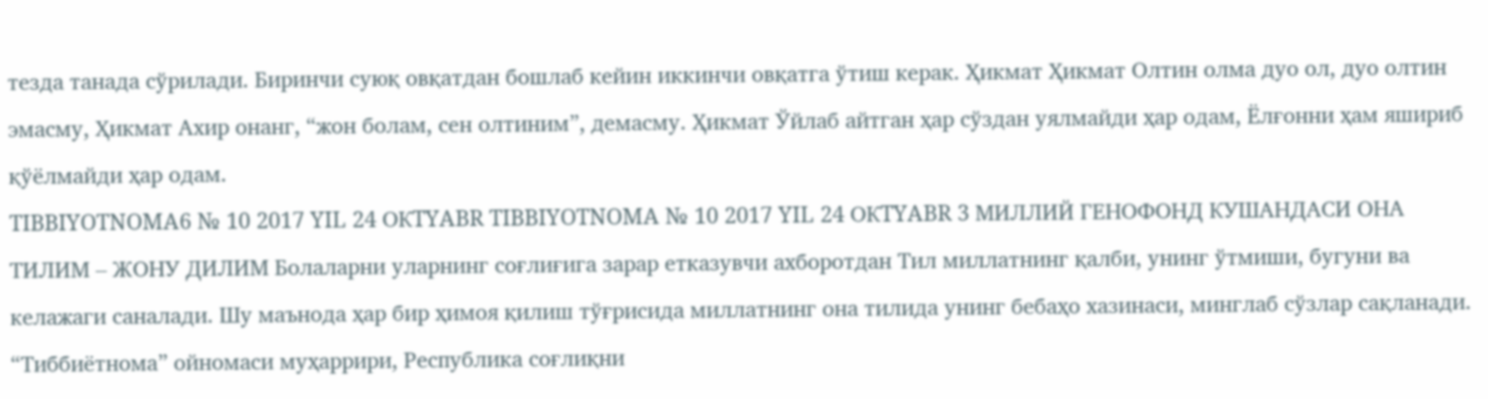тезда танада сўрилади. Биринчи суюқ овқатдан бошлаб кейин иккинчи овқатга ўтиш керак. Ҳикмат Ҳикмат Олтин олма дуо ол, дуо олтин эмасму, Ҳикмат Ахир онанг, “жон болам, сен олтиним”, демасму. Ҳикмат Ўйлаб айтган ҳар сўздан уялмайди ҳар одам, Ёлғонни ҳам яшириб қўёлмайди ҳар одам.
TIBBIYOTNOMA6 № 10 2017 YIL 24 ОКTYABR TIBBIYOTNOMA № 10 2017 YIL 24 ОКTYABR 3 МИЛЛИЙ ГЕНОФОНД КУШАНДАСИ ОНА ТИЛИМ – ЖОНУ ДИЛИМ Болаларни уларнинг соғлиғига зарар етказувчи ахборотдан Тил миллатнинг қалби, унинг ўтмиши, бугуни ва келажаги саналади. Шу маънода ҳар бир ҳимоя қилиш тўғрисида миллатнинг она тилида унинг бебаҳо хазинаси, минглаб сўзлар сақланади. “Тиббиётнома” ойномаси муҳаррири, Республика соғлиқни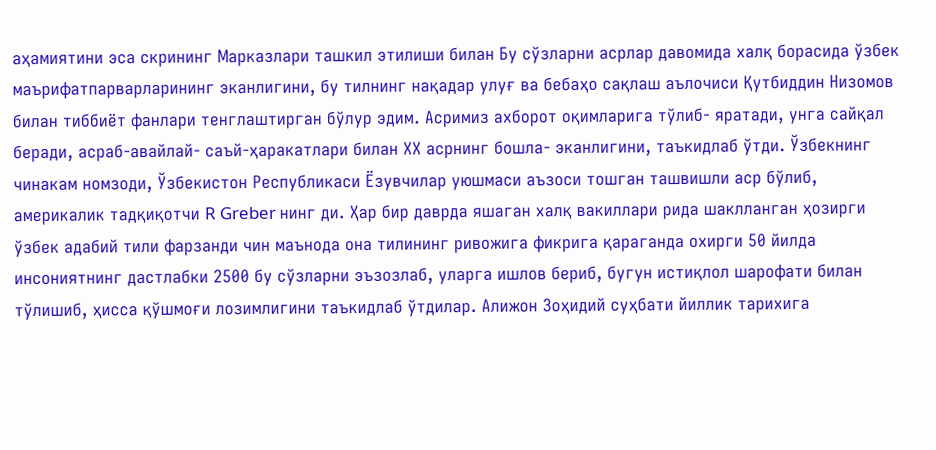аҳамиятини эса скрининг Марказлари ташкил этилиши билан Бу сўзларни асрлар давомида халқ борасида ўзбек маърифатпарварларининг эканлигини, бу тилнинг нақадар улуғ ва бебаҳо сақлаш аълочиси Қутбиддин Низомов билан тиббиёт фанлари тенглаштирган бўлур эдим. Асримиз ахборот оқимларига тўлиб- яратади, унга сайқал беради, асраб-авайлай- саъй-ҳаракатлари билан ХХ асрнинг бошла- эканлигини, таъкидлаб ўтди. Ўзбекнинг чинакам номзоди, Ўзбекистон Республикаси Ёзувчилар уюшмаси аъзоси тошган ташвишли аср бўлиб, америкалик тадқиқотчи R Greber нинг ди. Ҳар бир даврда яшаган халқ вакиллари рида шаклланган ҳозирги ўзбек адабий тили фарзанди чин маънода она тилининг ривожига фикрига қараганда охирги 50 йилда инсониятнинг дастлабки 2500 бу сўзларни эъзозлаб, уларга ишлов бериб, бугун истиқлол шарофати билан тўлишиб, ҳисса қўшмоғи лозимлигини таъкидлаб ўтдилар. Алижон Зоҳидий суҳбати йиллик тарихига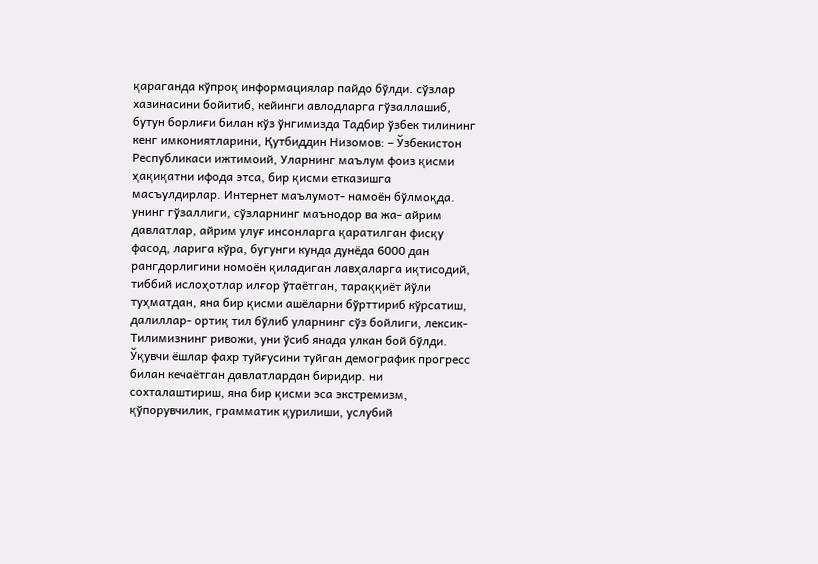қараганда кўпроқ информациялар пайдо бўлди. сўзлар хазинасини бойитиб, кейинги авлодларга гўзаллашиб, бутун борлиғи билан кўз ўнгимизда Тадбир ўзбек тилининг кенг имкониятларини, Қутбиддин Низомов: – Ўзбекистон Республикаси ижтимоий, Уларнинг маълум фоиз қисми ҳақиқатни ифода этса, бир қисми етказишга масъулдирлар. Интернет маълумот- намоён бўлмоқда. унинг гўзаллиги, сўзларнинг маънодор ва жа- айрим давлатлар, айрим улуғ инсонларга қаратилган фисқу фасод, ларига кўра, бугунги кунда дунёда 6000 дан рангдорлигини номоён қиладиган лавҳаларга иқтисодий, тиббий ислоҳотлар илғор ўтаётган, тараққиёт йўли туҳматдан, яна бир қисми ашёларни бўрттириб кўрсатиш, далиллар- ортиқ тил бўлиб уларнинг сўз бойлиги, лексик- Тилимизнинг ривожи, уни ўсиб янада улкан бой бўлди. Ўқувчи ёшлар фахр туйғусини туйган демографик прогресс билан кечаётган давлатлардан биридир. ни сохталаштириш, яна бир қисми эса экстремизм, қўпорувчилик, грамматик қурилиши, услубий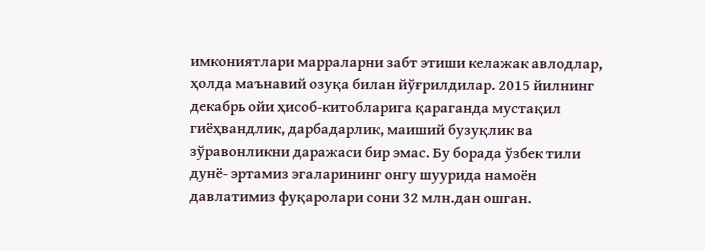имкониятлари марраларни забт этиши келажак авлодлар, ҳолда маънавий озуқа билан йўғрилдилар. 2015 йилнинг декабрь ойи ҳисоб-китобларига қараганда мустақил гиёҳвандлик, дарбадарлик, маиший бузуқлик ва зўравонликни даражаси бир эмас. Бу борада ўзбек тили дунё- эртамиз эгаларининг онгу шуурида намоён давлатимиз фуқаролари сони 32 млн.дан ошган.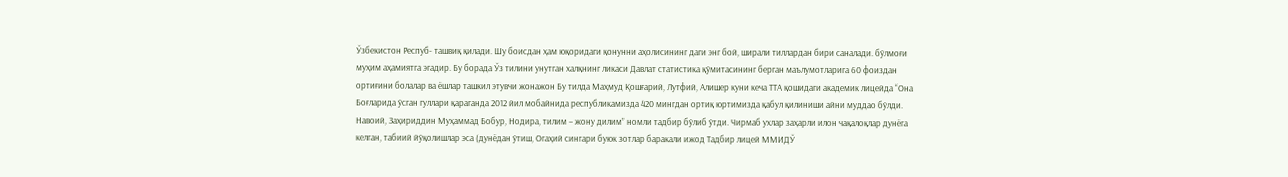Ўзбекистон Респуб- ташвиқ қилади. Шу боисдан ҳам юқоридаги қонунни аҳолисининг даги энг бой, ширали тиллардан бири саналади. бўлмоғи муҳим аҳамиятга эгадир. Бу борада Ўз тилини унутган халқнинг ликаси Давлат статистика қўмитасининг берган маълумотларига 60 фоиздан ортиғини болалар ва ёшлар ташкил этувчи жонажон Бу тилда Маҳмуд Қошғарий, Лутфий, Алишер куни кеча ТТА қошидаги академик лицейда “Она Боғларида ўсган гуллари қараганда 2012 йил мобайнида республикамизда 420 мингдан ортиқ юртимизда қабул қилиниши айни муддао бўлди. Навоий, Заҳириддин Муҳаммад Бобур, Нодира, тилим – жону дилим” номли тадбир бўлиб ўтди. Чирмаб ухлар заҳарли илон чақалоқлар дунёга келган, табиий йўқолишлар эса (дунёдан ўтиш, Огаҳий сингари буюк зотлар баракали ижод Тадбир лицей ММИДЎ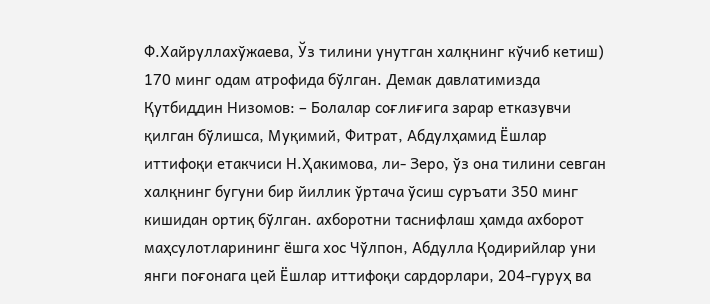Ф.Хайруллахўжаева, Ўз тилини унутган халқнинг кўчиб кетиш) 170 минг одам атрофида бўлган. Демак давлатимизда Қутбиддин Низомов: – Болалар соғлиғига зарар етказувчи қилган бўлишса, Муқимий, Фитрат, Абдулҳамид Ёшлар иттифоқи етакчиси Н.Ҳакимова, ли- Зеро, ўз она тилини севган халқнинг бугуни бир йиллик ўртача ўсиш суръати 350 минг кишидан ортиқ бўлган. ахборотни таснифлаш ҳамда ахборот маҳсулотларининг ёшга хос Чўлпон, Абдулла Қодирийлар уни янги поғонага цей Ёшлар иттифоқи сардорлари, 204-гуруҳ ва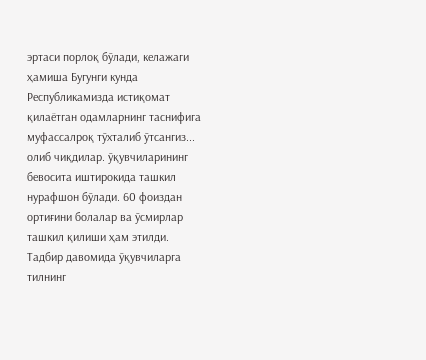эртаси порлоқ бўлади, келажаги ҳамиша Бугунги кунда Республикамизда истиқомат қилаётган одамларнинг таснифига муфассалроқ тўхталиб ўтсангиз... олиб чиқдилар. ўқувчиларининг бевосита иштирокида ташкил нурафшон бўлади. 60 фоиздан ортиғини болалар ва ўсмирлар ташкил қилиши ҳам этилди. Тадбир давомида ўқувчиларга тилнинг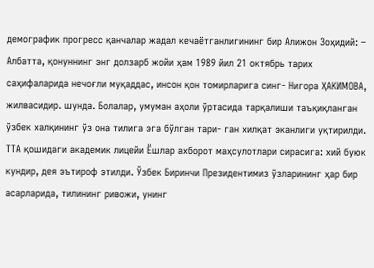демографик прогресс қанчалар жадал кечаётганлигининг бир Алижон Зоҳидий: – Албатта, қонуннинг энг долзарб жойи ҳам 1989 йил 21 октябрь тарих саҳифаларида нечоғли муқаддас, инсон қон томирларига синг- Нигора ҲАКИМОВА, жилвасидир. шунда. Болалар, умуман аҳоли ўртасида тарқалиши таъқиқланган ўзбек халқининг ўз она тилига эга бўлган тари- ган хилқат эканлиги уқтирилди. ТТА қошидаги академик лицейи Ёшлар ахборот маҳсулотлари сирасига: хий буюк кундир, дея эътироф этилди. Ўзбек Биринчи Президентимиз ўзларининг ҳар бир асарларида, тилининг ривожи, унинг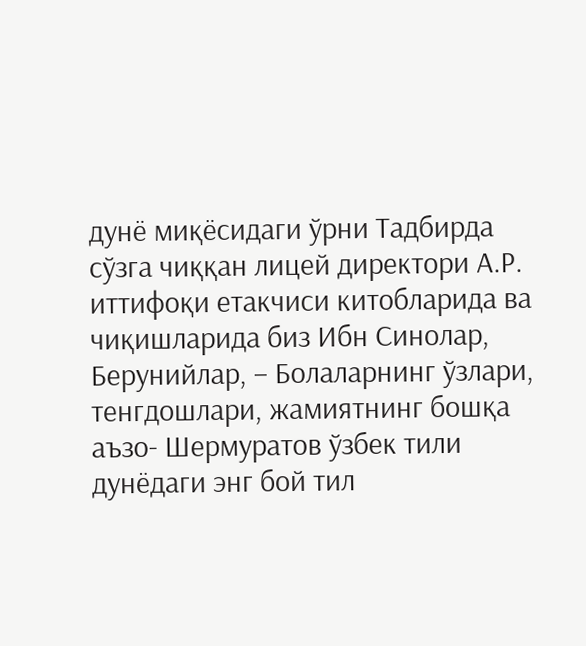дунё миқёсидаги ўрни Тадбирда сўзга чиққан лицей директори А.Р. иттифоқи етакчиси китобларида ва чиқишларида биз Ибн Синолар, Берунийлар, – Болаларнинг ўзлари, тенгдошлари, жамиятнинг бошқа аъзо- Шермуратов ўзбек тили дунёдаги энг бой тил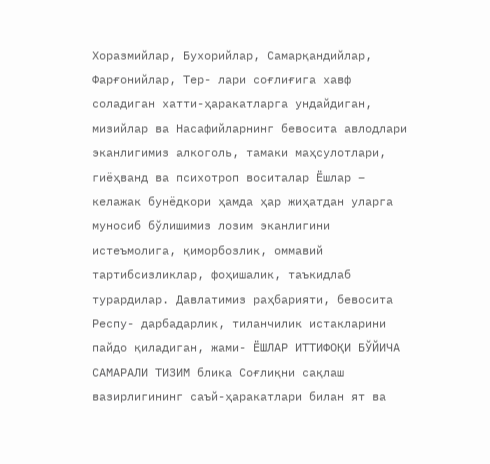Хоразмийлар, Бухорийлар, Самарқандийлар, Фарғонийлар, Тер- лари соғлиғига хавф соладиган хатти-ҳаракатларга ундайдиган, мизийлар ва Насафийларнинг бевосита авлодлари эканлигимиз алкоголь, тамаки маҳсулотлари, гиёҳванд ва психотроп воситалар Ёшлар – келажак бунёдкори ҳамда ҳар жиҳатдан уларга муносиб бўлишимиз лозим эканлигини истеъмолига, қиморбозлик, оммавий тартибсизликлар, фоҳишалик, таъкидлаб турардилар. Давлатимиз раҳбарияти, бевосита Респу- дарбадарлик, тиланчилик истакларини пайдо қиладиган, жами- ЁШЛАР ИТТИФОҚИ БЎЙИЧА САМАРАЛИ ТИЗИМ блика Соғлиқни сақлаш вазирлигининг саъй-ҳаракатлари билан ят ва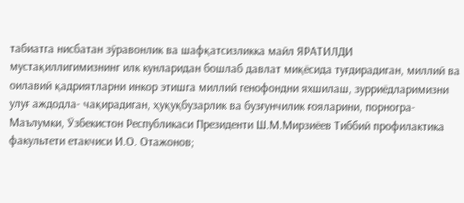табиатга нисбатан зўравонлик ва шафқатсизликка майл ЯРАТИЛДИ мустақиллигимизнинг илк кунларидан бошлаб давлат миқёсида туғдирадиган, миллий ва оилавий қадриятларни инкор этишга миллий генофондни яхшилаш, зурриёдларимизни улуғ аждодла- чақирадиган, ҳуқуқбузарлик ва бузғунчилик ғояларини, порногра- Маълумки, Ўзбекистон Республикаси Президенти Ш.М.Мирзиёев Тиббий профилактика факультети етакчиси И.О. Отажонов;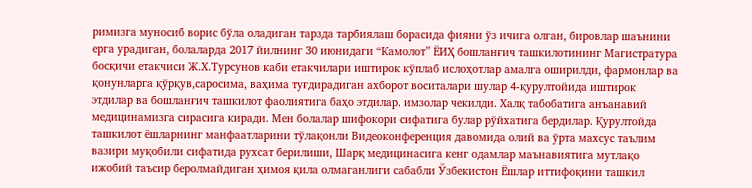римизга муносиб ворис бўла оладиган тарзда тарбиялаш борасида фияни ўз ичига олган, бировлар шаънини ерга урадиган, болаларда 2017 йилнинг 30 июнидаги “Камолот” ЁИҲ бошланғич ташкилотининг Магистратура босқичи етакчиси Ж.Х.Турсунов каби етакчилари иштирок кўплаб ислоҳотлар амалга оширилди, фармонлар ва қонунларга қўрқув,саросима, ваҳима туғдирадиган ахборот воситалари шулар 4-қурултойида иштирок этдилар ва бошланғич ташкилот фаолиятига баҳо этдилар. имзолар чекилди. Халқ табобатига анъанавий медицинамизга сирасига киради. Мен болалар шифокори сифатига булар рўйхатига бердилар. Қурултойда ташкилот ёшларнинг манфаатларини тўлақонли Видеоконференция давомида олий ва ўрта махсус таълим вазири муқобили сифатида рухсат берилиши, Шарқ медицинасига кенг одамлар маънавиятига мутлақо ижобий таъсир беролмайдиган ҳимоя қила олмаганлиги сабабли Ўзбекистон Ёшлар иттифоқини ташкил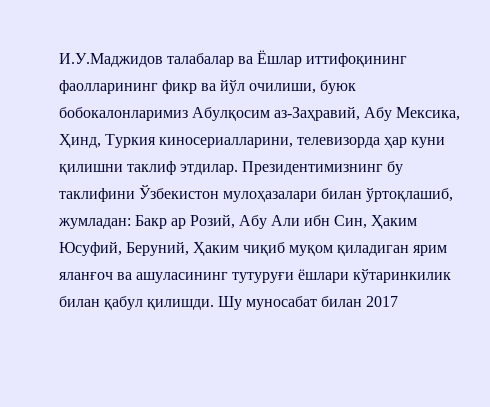И.У.Маджидов талабалар ва Ёшлар иттифоқининг фаолларининг фикр ва йўл очилиши, буюк бобокалонларимиз Абулқосим аз-Заҳравий, Абу Мексика, Ҳинд, Туркия киносериалларини, телевизорда ҳар куни қилишни таклиф этдилар. Президентимизнинг бу таклифини Ўзбекистон мулоҳазалари билан ўртоқлашиб, жумладан: Бакр ар Розий, Абу Али ибн Син, Ҳаким Юсуфий, Беруний, Ҳаким чиқиб муқом қиладиган ярим яланғоч ва ашуласининг тутуруғи ёшлари кўтаринкилик билан қабул қилишди. Шу муносабат билан 2017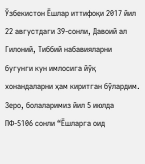Ўзбекистон Ёшлар иттифоқи 2017 йил 22 августдаги 39-сонли, Давоий ал Гилоний, Тиббий набавияларни бугунги кун имлосига йўқ хонандаларни ҳам киритган бўлардим. Зеро, болаларимиз йил 5 июлда ПФ-5106 сонли “Ёшларга оид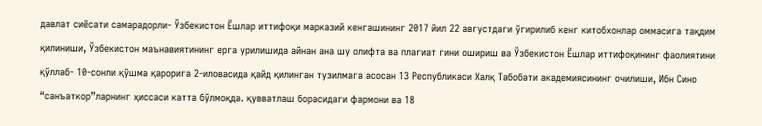давлат сиёсати самарадорли- Ўзбекистон Ёшлар иттифоқи марказий кенгашининг 2017 йил 22 августдаги ўгирилиб кенг китобхонлар оммасига тақдим қилиниши, Ўзбекистон маънавиятининг ерга урилишида айнан ана шу олифта ва плагиат гини ошириш ва Ўзбекистон Ёшлар иттифоқининг фаолиятини қўллаб- 10-сонли қўшма қарорига 2-иловасида қайд қилинган тузилмага асосан 13 Республикаси Халқ Табобати академиясининг очилиши, Ибн Сино “санъаткор”ларнинг ҳиссаси катта бўлмоқда. қувватлаш борасидаги фармони ва 18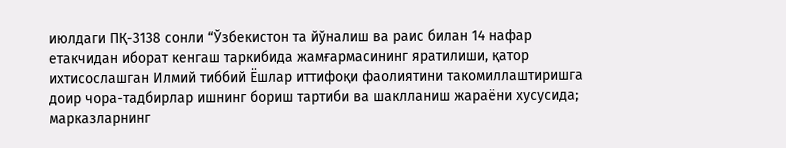июлдаги ПҚ-3138 сонли “Ўзбекистон та йўналиш ва раис билан 14 нафар етакчидан иборат кенгаш таркибида жамғармасининг яратилиши, қатор ихтисослашган Илмий тиббий Ёшлар иттифоқи фаолиятини такомиллаштиришга доир чора-тадбирлар ишнинг бориш тартиби ва шаклланиш жараёни хусусида; марказларнинг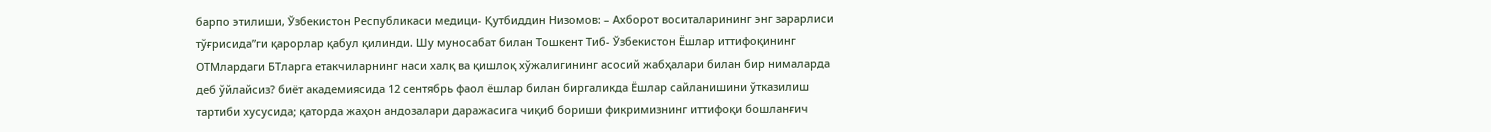барпо этилиши, Ўзбекистон Республикаси медици- Қутбиддин Низомов: – Ахборот воситаларининг энг зарарлиси тўғрисида”ги қарорлар қабул қилинди. Шу муносабат билан Тошкент Тиб- Ўзбекистон Ёшлар иттифоқининг ОТМлардаги БТларга етакчиларнинг наси халқ ва қишлоқ хўжалигининг асосий жабҳалари билан бир нималарда деб ўйлайсиз? биёт академиясида 12 сентябрь фаол ёшлар билан биргаликда Ёшлар сайланишини ўтказилиш тартиби хусусида; қаторда жаҳон андозалари даражасига чиқиб бориши фикримизнинг иттифоқи бошланғич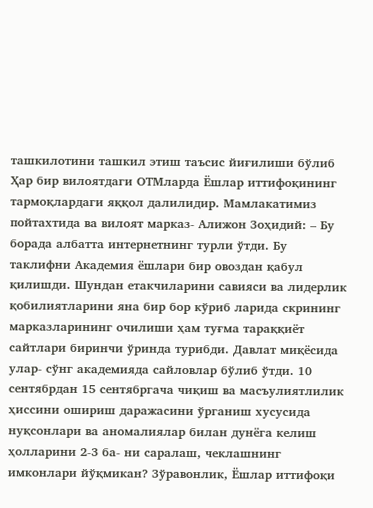ташкилотини ташкил этиш таъсис йиғилиши бўлиб Ҳар бир вилоятдаги ОТМларда Ёшлар иттифоқининг тармоқлардаги яққол далилидир. Мамлакатимиз пойтахтида ва вилоят марказ- Алижон Зоҳидий: – Бу борада албатта интернетнинг турли ўтди. Бу таклифни Академия ёшлари бир овоздан қабул қилишди. Шундан етакчиларини савияси ва лидерлик қобилиятларини яна бир бор кўриб ларида скрининг марказларининг очилиши ҳам туғма тараққиёт сайтлари биринчи ўринда турибди. Давлат миқёсида улар- сўнг академияда сайловлар бўлиб ўтди. 10 сентябрдан 15 сентябргача чиқиш ва масъулиятлилик ҳиссини ошириш даражасини ўрганиш хусусида нуқсонлари ва аномалиялар билан дунёга келиш ҳолларини 2-3 ба- ни саралаш, чеклашнинг имконлари йўқмикан? Зўравонлик, Ёшлар иттифоқи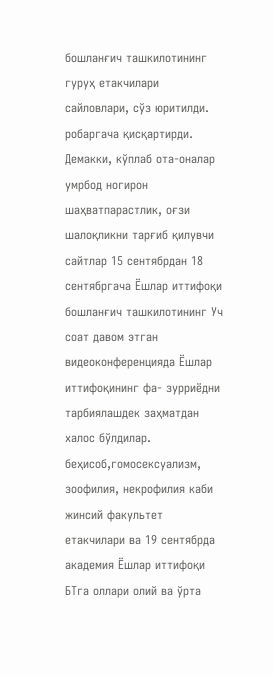бошланғич ташкилотининг гуруҳ етакчилари сайловлари, сўз юритилди. робаргача қисқартирди. Демакки, кўплаб ота-оналар умрбод ногирон шаҳватпарастлик, оғзи шалоқликни тарғиб қилувчи сайтлар 15 сентябрдан 18 сентябргача Ёшлар иттифоқи бошланғич ташкилотининг Уч соат давом этган видеоконференцияда Ёшлар иттифоқининг фа- зурриёдни тарбиялашдек заҳматдан халос бўлдилар. беҳисоб,гомосексуализм, зоофилия, некрофилия каби жинсий факультет етакчилари ва 19 сентябрда академия Ёшлар иттифоқи БТга оллари олий ва ўрта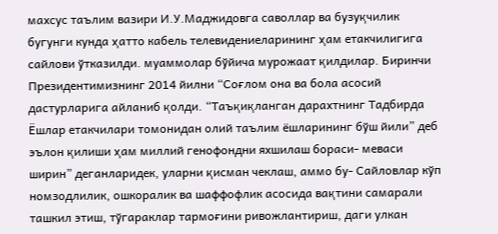махсус таълим вазири И.У.Маджидовга саволлар ва бузуқчилик бугунги кунда ҳатто кабель телевидениеларининг ҳам етакчилигига сайлови ўтказилди. муаммолар бўйича мурожаат қилдилар. Биринчи Президентимизнинг 2014 йилни “Соғлом она ва бола асосий дастурларига айланиб қолди. “Таъқиқланган дарахтнинг Тадбирда Ёшлар етакчилари томонидан олий таълим ёшларининг бўш йили” деб эълон қилиши ҳам миллий генофондни яхшилаш бораси- меваси ширин” деганларидек, уларни қисман чеклаш, аммо бу- Сайловлар кўп номзодлилик, ошкоралик ва шаффофлик асосида вақтини самарали ташкил этиш, тўгараклар тармоғини ривожлантириш, даги улкан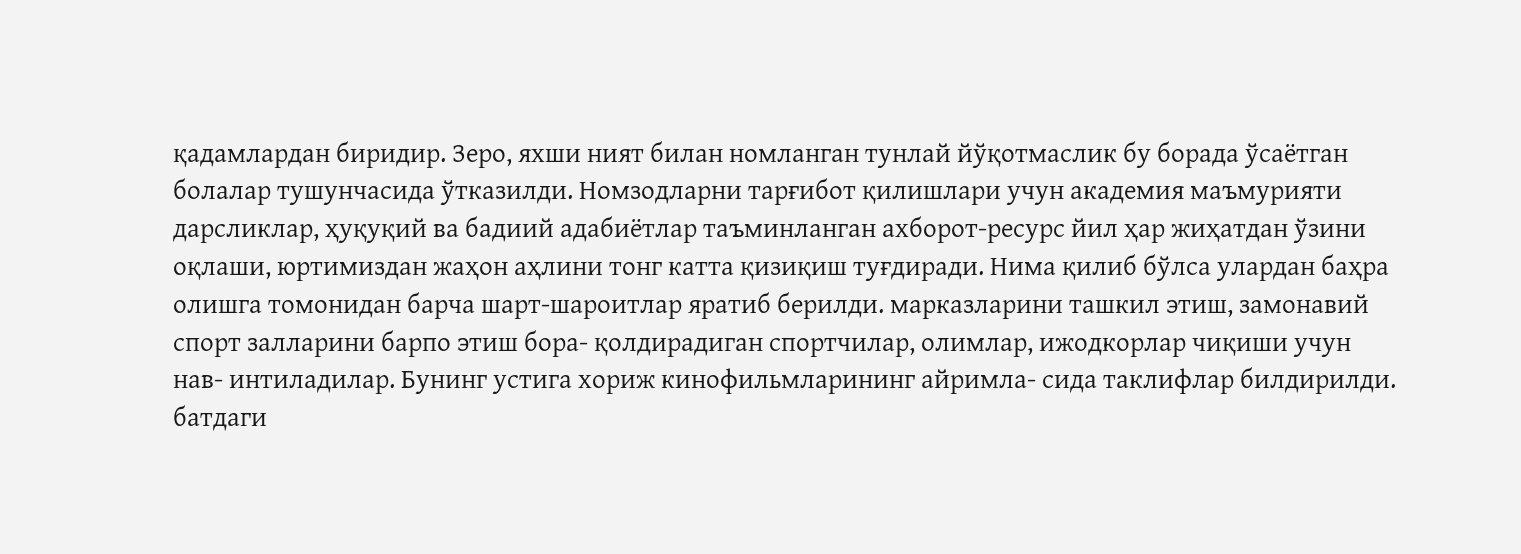қадамлардан биридир. Зеро, яхши ният билан номланган тунлай йўқотмаслик бу борада ўсаётган болалар тушунчасида ўтказилди. Номзодларни тарғибот қилишлари учун академия маъмурияти дарсликлар, ҳуқуқий ва бадиий адабиётлар таъминланган ахборот-ресурс йил ҳар жиҳатдан ўзини оқлаши, юртимиздан жаҳон аҳлини тонг катта қизиқиш туғдиради. Нима қилиб бўлса улардан баҳра олишга томонидан барча шарт-шароитлар яратиб берилди. марказларини ташкил этиш, замонавий спорт залларини барпо этиш бора- қолдирадиган спортчилар, олимлар, ижодкорлар чиқиши учун нав- интиладилар. Бунинг устига хориж кинофильмларининг айримла- сида таклифлар билдирилди. батдаги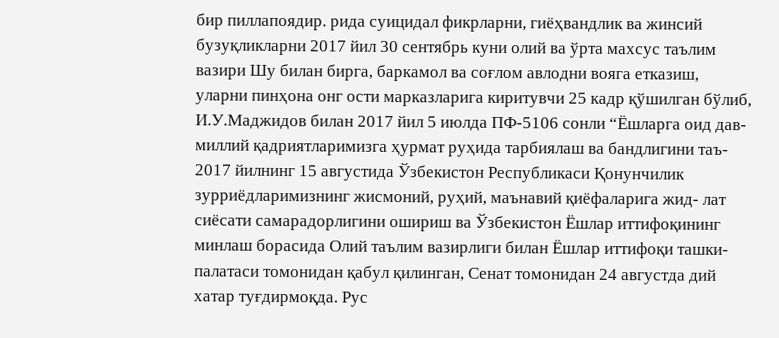бир пиллапоядир. рида суицидал фикрларни, гиёҳвандлик ва жинсий бузуқликларни 2017 йил 30 сентябрь куни олий ва ўрта махсус таълим вазири Шу билан бирга, баркамол ва соғлом авлодни вояга етказиш, уларни пинҳона онг ости марказларига киритувчи 25 кадр қўшилган бўлиб, И.У.Маджидов билан 2017 йил 5 июлда ПФ-5106 сонли “Ёшларга оид дав- миллий қадриятларимизга ҳурмат руҳида тарбиялаш ва бандлигини таъ- 2017 йилнинг 15 августида Ўзбекистон Республикаси Қонунчилик зурриёдларимизнинг жисмоний, руҳий, маънавий қиёфаларига жид- лат сиёсати самарадорлигини ошириш ва Ўзбекистон Ёшлар иттифоқининг минлаш борасида Олий таълим вазирлиги билан Ёшлар иттифоқи ташки- палатаси томонидан қабул қилинган, Сенат томонидан 24 августда дий хатар туғдирмоқда. Рус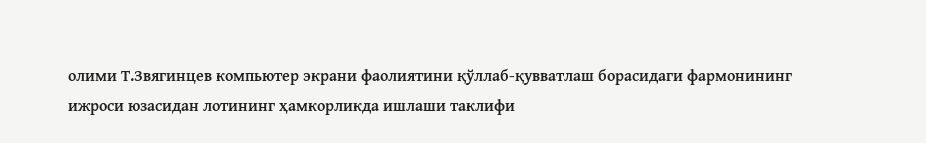олими Т.Звягинцев компьютер экрани фаолиятини қўллаб-қувватлаш борасидаги фармонининг ижроси юзасидан лотининг ҳамкорликда ишлаши таклифи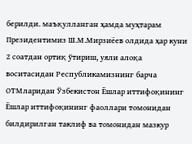берилди. маъқулланган ҳамда муҳтарам Президентимиз Ш.М.Мирзиёев олдида ҳар куни 2 соатдан ортиқ ўтириш, уяли алоқа воситасидан Республикамизнинг барча ОТМларидан Ўзбекистон Ёшлар иттифоқининг Ёшлар иттифоқининг фаоллари томонидан билдирилган таклиф ва томонидан мазкур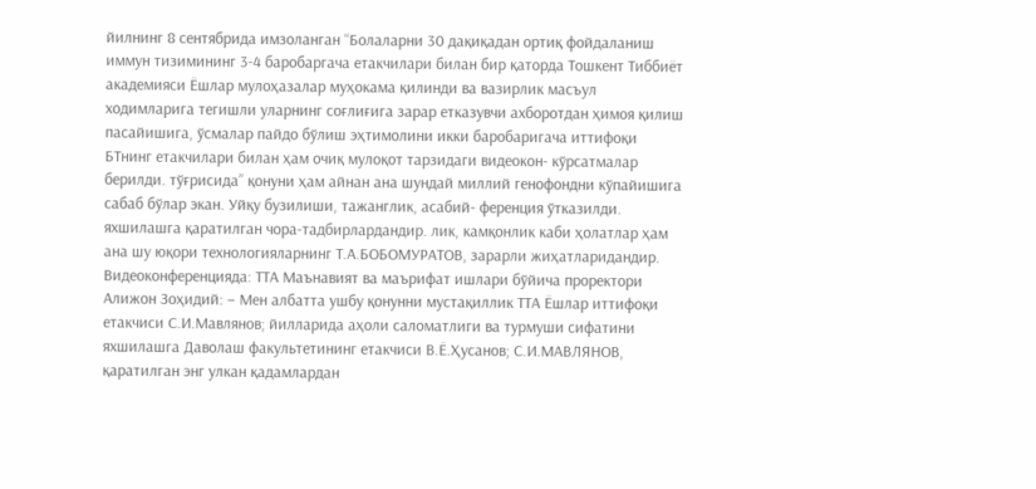йилнинг 8 сентябрида имзоланган “Болаларни 30 дақиқадан ортиқ фойдаланиш иммун тизимининг 3-4 баробаргача етакчилари билан бир қаторда Тошкент Тиббиёт академияси Ёшлар мулоҳазалар муҳокама қилинди ва вазирлик масъул ходимларига тегишли уларнинг соғлиғига зарар етказувчи ахборотдан ҳимоя қилиш пасайишига, ўсмалар пайдо бўлиш эҳтимолини икки баробаригача иттифоқи БТнинг етакчилари билан ҳам очиқ мулоқот тарзидаги видеокон- кўрсатмалар берилди. тўғрисида” қонуни ҳам айнан ана шундай миллий генофондни кўпайишига сабаб бўлар экан. Уйқу бузилиши, тажанглик, асабий- ференция ўтказилди. яхшилашга қаратилган чора-тадбирлардандир. лик, камқонлик каби ҳолатлар ҳам ана шу юқори технологияларнинг Т.А.БОБОМУРАТОВ, зарарли жиҳатларидандир. Видеоконференцияда: ТТА Маънавият ва маърифат ишлари бўйича проректори Алижон Зоҳидий: – Мен албатта ушбу қонунни мустақиллик ТТА Ёшлар иттифоқи етакчиси С.И.Мавлянов; йилларида аҳоли саломатлиги ва турмуши сифатини яхшилашга Даволаш факультетининг етакчиси В.Ё.Ҳусанов; С.И.МАВЛЯНОВ, қаратилган энг улкан қадамлардан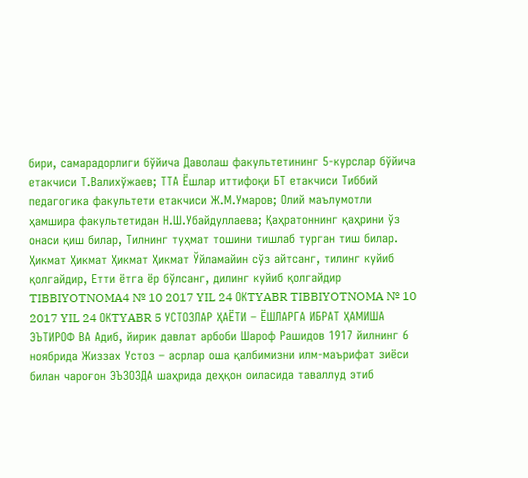бири, самарадорлиги бўйича Даволаш факультетининг 5-курслар бўйича етакчиси Т.Валихўжаев; ТТА Ёшлар иттифоқи БТ етакчиси Тиббий педагогика факультети етакчиси Ж.М.Умаров; Олий маълумотли ҳамшира факультетидан Н.Ш.Убайдуллаева; Қаҳратоннинг қаҳрини ўз онаси қиш билар, Тилнинг туҳмат тошини тишлаб турган тиш билар. Ҳикмат Ҳикмат Ҳикмат Ҳикмат Ўйламайин сўз айтсанг, тилинг куйиб қолгайдир, Етти ётга ёр бўлсанг, дилинг куйиб қолгайдир
TIBBIYOTNOMA4 № 10 2017 YIL 24 ОКTYABR TIBBIYOTNOMA № 10 2017 YIL 24 ОКTYABR 5 УСТОЗЛАР ҲАЁТИ – ЁШЛАРГА ИБРАТ ҲАМИША ЭЪТИРОФ ВА Адиб, йирик давлат арбоби Шароф Рашидов 1917 йилнинг 6 ноябрида Жиззах Устоз – асрлар оша қалбимизни илм-маърифат зиёси билан чароғон ЭЪЗОЗДА шаҳрида деҳқон оиласида таваллуд этиб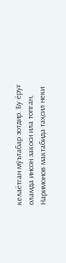келаётган мўътабар зотдир. Бу ёруғ оламда инсон закоси ила топган, Наримонов мактабида таҳсил неки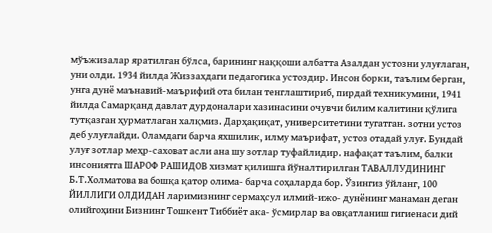мўъжизалар яратилган бўлса, барининг наққоши албатта Азалдан устозни улуғлаган, уни олди. 1934 йилда Жиззахдаги педагогика устоздир. Инсон борки, таълим берган, унга дунё маънавий-маърифий ота билан тенглаштириб, пирдай техникумини, 1941 йилда Самарқанд давлат дурдоналари хазинасини очувчи билим калитини қўлига тутқазган ҳурматлаган халқмиз. Дарҳақиқат, университетини тугатган. зотни устоз деб улуғлайди. Оламдаги барча яхшилик, илму маърифат, устоз отадай улуғ. Бундай улуғ зотлар меҳр-саховат асли ана шу зотлар туфайлидир. нафақат таълим, балки инсониятга ШАРОФ РАШИДОВ хизмат қилишга йўналтирилган ТАВАЛЛУДИНИНГ Б.Т.Холматова ва бошқа қатор олима- барча соҳаларда бор. Ўзингиз ўйланг, 100 ЙИЛЛИГИ ОЛДИДАН ларимизнинг сермаҳсул илмий-ижо- дунёнинг манаман деган олийгоҳини Бизнинг Тошкент Тиббиёт ака- ўсмирлар ва овқатланиш гигиенаси дий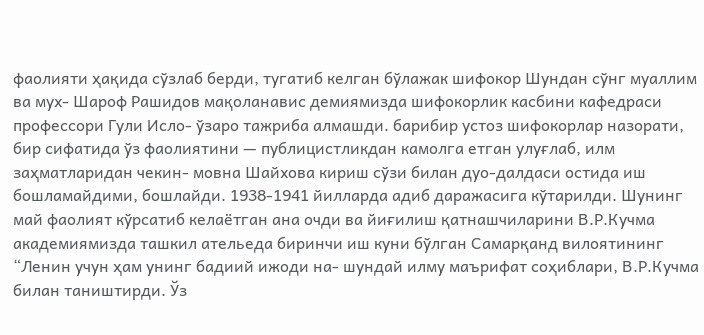фаолияти ҳақида сўзлаб берди, тугатиб келган бўлажак шифокор Шундан сўнг муаллим ва мух- Шароф Рашидов мақоланавис демиямизда шифокорлик касбини кафедраси профессори Гули Исло- ўзаро тажриба алмашди. барибир устоз шифокорлар назорати, бир сифатида ўз фаолиятини — публицистликдан камолга етган улуғлаб, илм заҳматларидан чекин- мовна Шайхова кириш сўзи билан дуо-далдаси остида иш бошламайдими, бошлайди. 1938-1941 йилларда адиб даражасига кўтарилди. Шунинг май фаолият кўрсатиб келаётган ана очди ва йиғилиш қатнашчиларини В.Р.Кучма академиямизда ташкил ательеда биринчи иш куни бўлган Самарқанд вилоятининг “Ленин учун ҳам унинг бадиий ижоди на- шундай илму маърифат соҳиблари, В.Р.Кучма билан таништирди. Ўз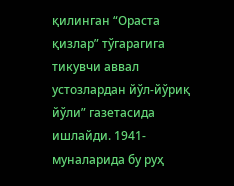қилинган “Ораста қизлар” тўгарагига тикувчи аввал устозлардан йўл-йўриқ йўли” газетасида ишлайди. 1941- муналарида бу руҳ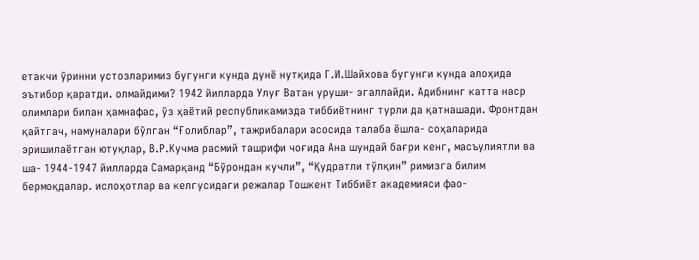етакчи ўринни устозларимиз бугунги кунда дунё нутқида Г.И.Шайхова бугунги кунда алоҳида эътибор қаратди. олмайдими? 1942 йилларда Улуғ Ватан уруши- эгаллайди. Адибнинг катта наср олимлари билан ҳамнафас, ўз ҳаётий республикамизда тиббиётнинг турли да қатнашади. Фронтдан қайтгач, намуналари бўлган “Ғолиблар”, тажрибалари асосида талаба ёшла- соҳаларида эришилаётган ютуқлар, В.Р.Кучма расмий ташрифи чоғида Ана шундай бағри кенг, масъулиятли ва ша- 1944-1947 йилларда Самарқанд “Бўрондан кучли”, “Қудратли тўлқин” римизга билим бермоқдалар. ислоҳотлар ва келгусидаги режалар Тошкент Тиббиёт академияси фао-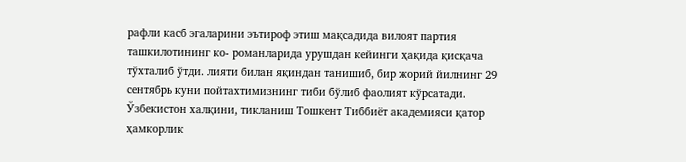рафли касб эгаларини эътироф этиш мақсадида вилоят партия ташкилотининг ко- романларида урушдан кейинги ҳақида қисқача тўхталиб ўтди. лияти билан яқиндан танишиб, бир жорий йилнинг 29 сентябрь куни пойтахтимизнинг тиби бўлиб фаолият кўрсатади. Ўзбекистон халқини, тикланиш Тошкент Тиббиёт академияси қатор ҳамкорлик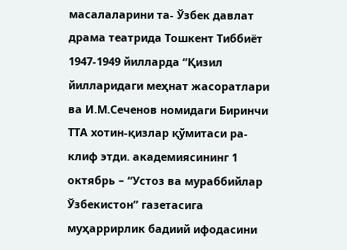масалаларини та- Ўзбек давлат драма театрида Тошкент Тиббиёт 1947-1949 йилларда “Қизил йилларидаги меҳнат жасоратлари ва И.М.Сеченов номидаги Биринчи ТТА хотин-қизлар қўмитаси ра- клиф этди. академиясининг 1 октябрь – “Устоз ва мураббийлар Ўзбекистон” газетасига муҳаррирлик бадиий ифодасини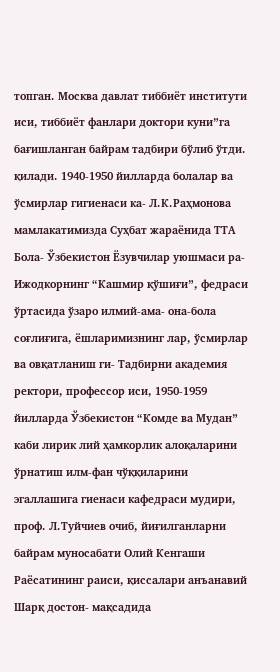топган. Москва давлат тиббиёт институти иси, тиббиёт фанлари доктори куни”га бағишланган байрам тадбири бўлиб ўтди. қилади. 1940-1950 йилларда болалар ва ўсмирлар гигиенаси ка- Л.К.Раҳмонова мамлакатимизда Суҳбат жараёнида ТТА Бола- Ўзбекистон Ёзувчилар уюшмаси ра- Ижодкорнинг “Кашмир қўшиғи”, федраси ўртасида ўзаро илмий-ама- она-бола соғлиғига, ёшларимизнинг лар, ўсмирлар ва овқатланиш ги- Тадбирни академия ректори, профессор иси, 1950-1959 йилларда Ўзбекистон “Комде ва Мудан” каби лирик лий ҳамкорлик алоқаларини ўрнатиш илм-фан чўққиларини эгаллашига гиенаси кафедраси мудири, проф. Л.Туйчиев очиб, йиғилганларни байрам муносабати Олий Кенгаши Раёсатининг раиси, қиссалари анъанавий Шарқ достон- мақсадида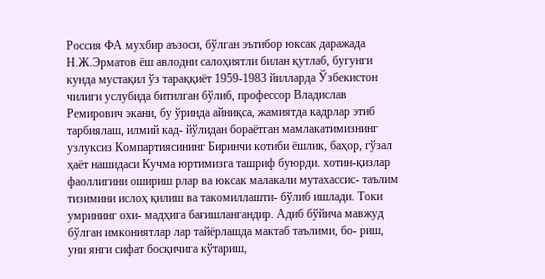Россия ФА мухбир аъзоси, бўлган эътибор юксак даражада Н.Ж.Эрматов ёш авлодни салоҳиятли билан қутлаб, бугунги кунда мустақил ўз тараққиёт 1959-1983 йилларда Ўзбекистон чилиги услубида битилган бўлиб, профессор Владислав Ремирович экани, бу ўринда айниқса, жамиятда кадрлар этиб тарбиялаш, илмий кад- йўлидан бораётган мамлакатимизнинг узлуксиз Компартиясининг Биринчи котиби ёшлик, баҳор, гўзал ҳаёт нашидаси Кучма юртимизга ташриф буюрди. хотин-қизлар фаоллигини ошириш рлар ва юксак малакали мутахассис- таълим тизимини ислоҳ қилиш ва такомиллашти- бўлиб ишлади. Токи умрининг охи- мадҳига бағишлангандир. Адиб бўйича мавжуд бўлган имкониятлар лар тайёрлашда мактаб таълими, бо- риш, уни янги сифат босқичига кўтариш,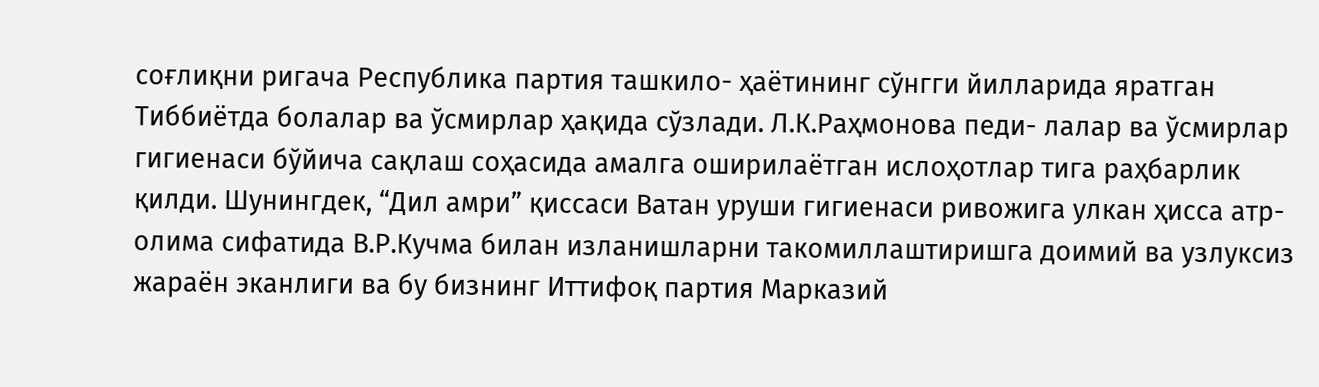соғлиқни ригача Республика партия ташкило- ҳаётининг сўнгги йилларида яратган Тиббиётда болалар ва ўсмирлар ҳақида сўзлади. Л.К.Раҳмонова педи- лалар ва ўсмирлар гигиенаси бўйича сақлаш соҳасида амалга оширилаётган ислоҳотлар тига раҳбарлик қилди. Шунингдек, “Дил амри” қиссаси Ватан уруши гигиенаси ривожига улкан ҳисса атр-олима сифатида В.Р.Кучма билан изланишларни такомиллаштиришга доимий ва узлуксиз жараён эканлиги ва бу бизнинг Иттифоқ партия Марказий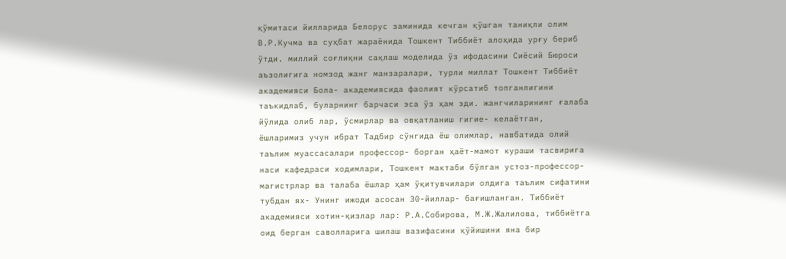қўмитаси йилларида Белорус заминида кечган қўшган таниқли олим В.Р.Кучма ва суҳбат жараёнида Тошкент Тиббиёт алоҳида урғу бериб ўтди. миллий соғлиқни сақлаш моделида ўз ифодасини Сиёсий Бюроси аъзолигига номзод жанг манзаралари, турли миллат Тошкент Тиббиёт академияси Бола- академиясида фаолият кўрсатиб топганлигини таъкидлаб, буларнинг барчаси эса ўз ҳам эди. жангчиларининг ғалаба йўлида олиб лар, ўсмирлар ва овқатланиш гигие- келаётган, ёшларимиз учун ибрат Тадбир сўнгида ёш олимлар, навбатида олий таълим муассасалари профессор- борган ҳаёт-мамот кураши тасвирига наси кафедраси ходимлари, Тошкент мактаби бўлган устоз-профессор- магистрлар ва талаба ёшлар ҳам ўқитувчилари олдига таълим сифатини тубдан ях- Унинг ижоди асосан 30-йиллар- бағишланган. Тиббиёт академияси хотин-қизлар лар: Р.А.Собирова, М.Ж.Жалилова, тиббиётга оид берган саволларига шилаш вазифасини қўйишини яна бир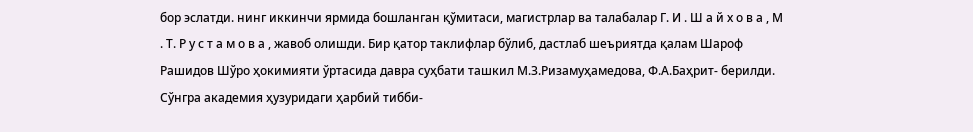бор эслатди. нинг иккинчи ярмида бошланган қўмитаси, магистрлар ва талабалар Г. И . Ш а й х о в а , М . Т. Р у с т а м о в а , жавоб олишди. Бир қатор таклифлар бўлиб, дастлаб шеъриятда қалам Шароф Рашидов Шўро ҳокимияти ўртасида давра суҳбати ташкил М.З.Ризамуҳамедова, Ф.А.Баҳрит- берилди. Сўнгра академия ҳузуридаги ҳарбий тибби-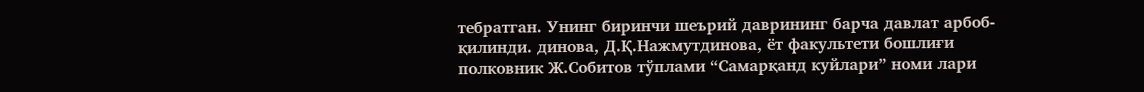тебратган. Унинг биринчи шеърий даврининг барча давлат арбоб- қилинди. динова, Д.Қ.Нажмутдинова, ёт факультети бошлиғи полковник Ж.Собитов тўплами “Самарқанд куйлари” номи лари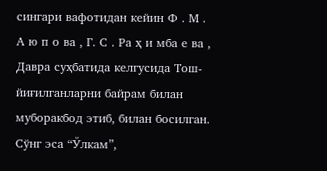сингари вафотидан кейин Ф . М . А ю п о ва , Г. С . Ра ҳ и мба е ва , Давра суҳбатида келгусида Тош- йиғилганларни байрам билан муборакбод этиб, билан босилган. Сўнг эса “Ўлкам”,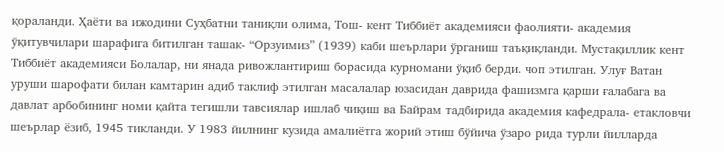қораланди. Ҳаёти ва ижодини Суҳбатни таниқли олима, Тош- кент Тиббиёт академияси фаолияти- академия ўқитувчилари шарафига битилган ташак- “Орзуимиз” (1939) каби шеърлари ўрганиш таъқиқланди. Мустақиллик кент Тиббиёт академияси Болалар, ни янада ривожлантириш борасида курномани ўқиб берди. чоп этилган. Улуғ Ватан уруши шарофати билан камтарин адиб таклиф этилган масалалар юзасидан даврида фашизмга қарши ғалабага ва давлат арбобининг номи қайта тегишли тавсиялар ишлаб чиқиш ва Байрам тадбирида академия кафедрала- етакловчи шеърлар ёзиб, 1945 тикланди. У 1983 йилнинг кузида амалиётга жорий этиш бўйича ўзаро рида турли йилларда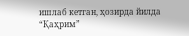ишлаб кетган, ҳозирда йилда “Қаҳрим”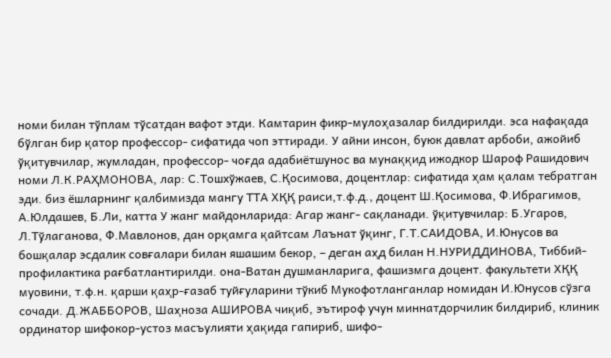номи билан тўплам тўсатдан вафот этди. Камтарин фикр-мулоҳазалар билдирилди. эса нафақада бўлган бир қатор профессор- сифатида чоп эттиради. У айни инсон, буюк давлат арбоби, ажойиб ўқитувчилар, жумладан, профессор- чоғда адабиётшунос ва мунаққид ижодкор Шароф Рашидович номи Л.К.РАҲМОНОВА, лар: С.Тошхўжаев, С.Қосимова, доцентлар: сифатида ҳам қалам тебратган эди. биз ёшларнинг қалбимизда мангу ТТА ХҚҚ раиси,т.ф.д., доцент Ш.Қосимова, Ф.Ибрагимов, А.Юлдашев, Б.Ли, катта У жанг майдонларида: Агар жанг- сақланади. ўқитувчилар: Б.Угаров, Л.Тўлаганова, Ф.Мавлонов, дан орқамга қайтсам Лаънат ўқинг, Г.Т.САИДОВА, И.Юнусов ва бошқалар эсдалик совғалари билан яшашим бекор, – деган аҳд билан Н.НУРИДДИНОВА, Тиббий-профилактика рағбатлантирилди. она-Ватан душманларига, фашизмга доцент. факультети ХҚҚ муовини, т.ф.н. қарши қаҳр-ғазаб туйғуларини тўкиб Мукофотланганлар номидан И.Юнусов сўзга сочади. Д.ЖАББОРОВ, Шаҳноза АШИРОВА чиқиб, эътироф учун миннатдорчилик билдириб, клиник ординатор шифокор-устоз масъулияти ҳақида гапириб, шифо-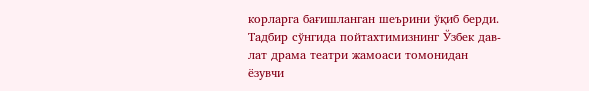корларга бағишланган шеърини ўқиб берди. Тадбир сўнгида пойтахтимизнинг Ўзбек дав- лат драма театри жамоаси томонидан ёзувчи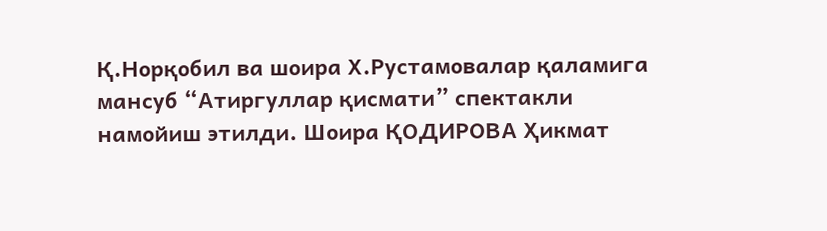Қ.Норқобил ва шоира Х.Рустамовалар қаламига мансуб “Атиргуллар қисмати” спектакли намойиш этилди. Шоира ҚОДИРОВА Ҳикмат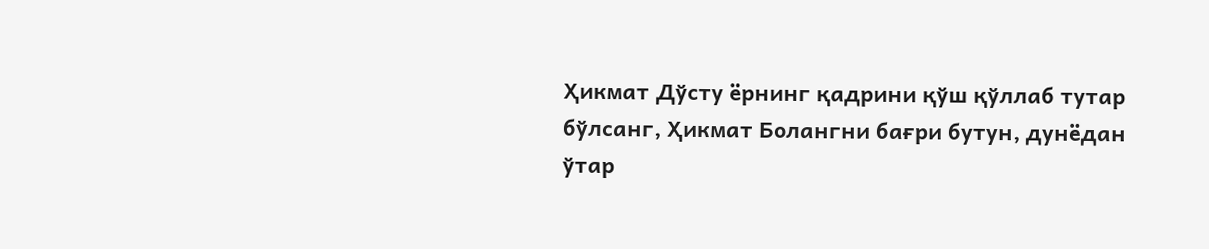Ҳикмат Дўсту ёрнинг қадрини қўш қўллаб тутар бўлсанг, Ҳикмат Болангни бағри бутун, дунёдан ўтар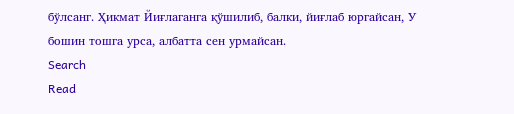бўлсанг. Ҳикмат Йиғлаганга қўшилиб, балки, йиғлаб юргайсан, У бошин тошга урса, албатта сен урмайсан.
Search
Read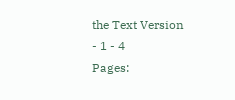the Text Version
- 1 - 4
Pages: